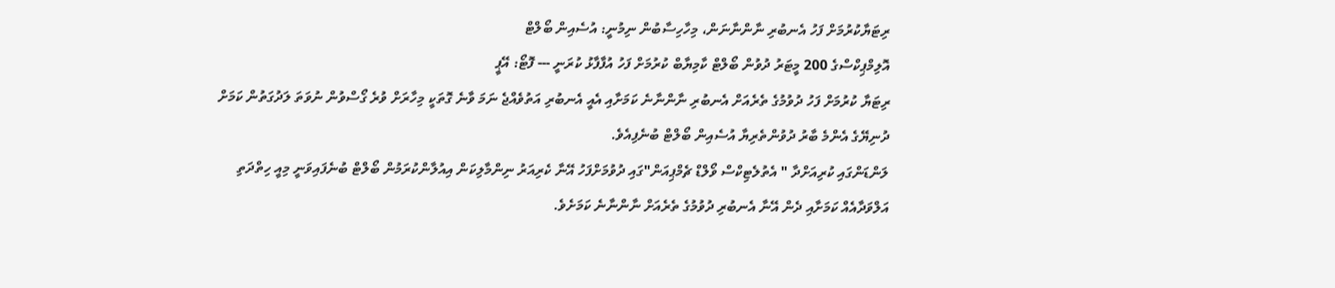ރިޓަޔާކުރުމަށް ފަހު އެނބުރި ނާންނާނަން، މިހާހިސާބުން ނިމުނީ: އުސެއިން ބޯލްޓް
އޮލިމްޕިކްސްގެ 200 މީޓަރު ދުވުން ބޯލްޓް ކާމިޔާބް ކުރުމަށް ފަހު އުފާފާޅު ކުރަނީ --- ފޮޓޯ: އޭޕީ
ރިޓަޔާ ކުރުމަށް ފަހު ދުވުމުގެ ތެރެއަށް އެނބުރި ނާންނާނެ ކަމަށާއި އެއީ އެނބުރި އަތުވެއްޖެ ނަމަ ވާނެ ގޮތަކީ މިހާރަށް ވުރެ ގޯސްވުން ނުވަތަ ލަދުގަތުން ކަމަށް ދުނިޔޭގެ އެންމެ ބާރު ދުވުންތެރިޔާ އުސެއިން ބޯލްޓް ބުނެފިއެވެ.
ލަންޑަންގައި ކުރިއަށްދާ " އެތުލެޓިކްސް ވޯލްޑް ޗެމްޕިއަން"ގައި ދުވުމަށްފަހު އޭނާ ކެރިއަރު ނިންމާލިކަން އިއުލާންކުރަމުން ބޯލްޓް ބުނެފައިވަނީ މިއީ ހިތްދަތި އަލްވަދާއެއް ކަމަށާއި ދެން އޭނާ އެނބުރި ދުވުމުގެ ތެރެއަށް ނާންނާނެ ކަމަށެވެ.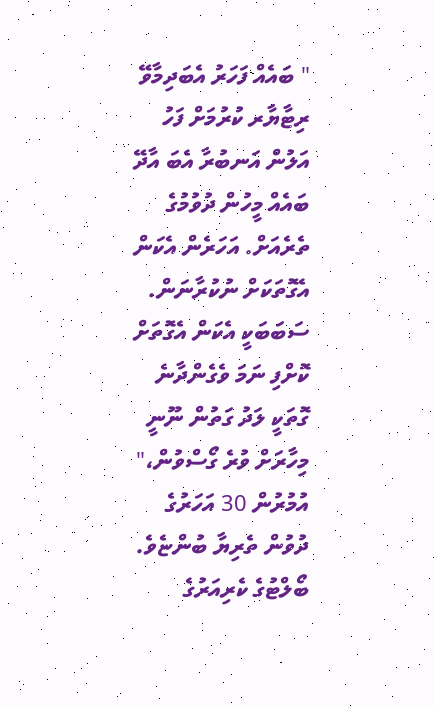" ބައެއް ފަހަރު އެބަދިމާވޭ ރިޓާޔާރ ކުރުމަށް ފަހު އަލުން އަނބުރާ އެބަ އާދޭ ބައެއް މީހުން ދުވުމުގެ ތެރެއަށް. އަހަރެން އެކަން އެގޮތަކަށް ނުކުރާނަން. ސަބަބަކީ އެކަން އެގޮތަށް ކޮށްފި ނަމަ ވެގެންދާނެ ގޮތަކީ ލަދު ގަތުން ނޫނީ މިހާރަށް ވުރެ ގޯސްވުން،" އުމުރުން 30 އަހަރުގެ ދުވުން ތެރިޔާ ބުންޏެވެ.
ބޯލްޓުގެ ކެރިއަރުގެ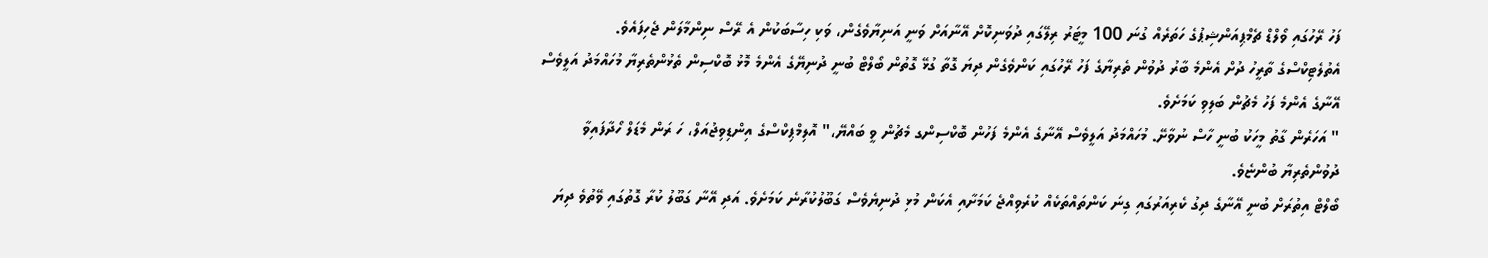ފަހު ރޭހުގައި ވޯލްޑް ޗެމްޕިއަންޝިޕުގެ ހަތަރެއް ގުނަ 100 މީޓަރު ރިލޭގައި ދުވަނިކޮށް އޭނާއަށް ވަނީ އަނިޔާވެގެން، ވަކި ހިސާބަކުން އެ ރޭސް ނިންމާލަން ޖެހިފައެވެ.
އެތުލެޓިކްސްގެ ތާރީހު ދުށް އެންމެ ބާރު ދުވުން ތެރިޔާގެ ފަހު ރޭހުގައި ކަންވެގެން ދިޔަ ގޮތާ ގުޅޭ ގޮތުން ބޯލްޓް ބުނީ ދުނިޔޭގެ އެންމެ މޮޅު ބޮކްސިން ތެޅުންތެރިޔާ މުހައްމަދު އަލީވެސް އޭނާގެ އެންމެ ފަހު މެޗުން ބަލިވި ކަމަށެވެ.
" އަހަރެން ގާތު މީހަކު ބުނީ ހާސް ނުވާށޭ. މުހައްމަދު އަލީވެސް އޭނާގެ އެންމެ ފަހުން ބޮކްސިންގ މެޗުން ވީ ބައްޔޭ،" އޮލިމްޕިކްސްގެ އިންޑިވިޖުއަލް، ހަ ރަން މެޑަލް ހޯދާފައިވާ ދުވުންތެރިޔާ ބުންޏެވެ.
ބޯލްޓް އިތުރަށް ބުނީ އޭނާގެ ދިގު ކެރިއަރުގައި ގިނަ ކަންތައްތަކެއް ކުރެވިއްޖެ ކަމަށާއި އެކަން މުޅި ދުނިޔެވެސް ގަބޫލުކުރާނެ ކަމަށެވެ. އަދި އޭނާ ގަބޫލު ކުރާ ގޮތުގައި ވޭތުވެ ދިޔަ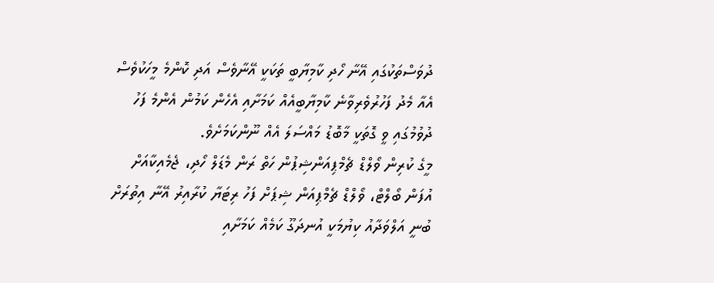ދުވަސްތަކުގައި އޭނާ ހޯދި ކާމިޔާބީ ތަކަކީ އޭނާވެސް އަދި ކޮންމެ މީހަކުވެސް އެއާ މެދު ފަހުރުވެރިވާނެ ކާމިޔާބީއެއް ކަމަށާއި އެހެން ކަމުން އެންމެ ފަހު ދުވުމުގައި ވީ ގޮތަކީ މާބޮޑު މައްސަލަ އެއް ނޫންކަމަށެވެ.
މީގެ ކުރިން ވޯލްޑް ޗެމްޕިއަންޝިޕުން ހަތް ރަން މެޑަލް ހޯދި، ޖެމެއިކާއަށް އުފަން ބޯލްޓް، ވޯލްޑް ޗެމްޕިއަން ޝިޕަށް ފަހު ރިޓަޔާ ކުރާއިރު އޭނާ އިތުރަށް ބުނީ އަލްވަދާއު ކިޔުމަކީ އުނދަގޫ ކަމެއް ކަމަށާއި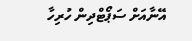އޭނާއަށް ސަޕޯޓްދިން ހުރިހާ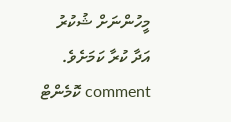މީހުންނަށް ޝުކުރު އަދާ ކުރާ ކަމަށެވެ.
comment ކޮމެންޓް